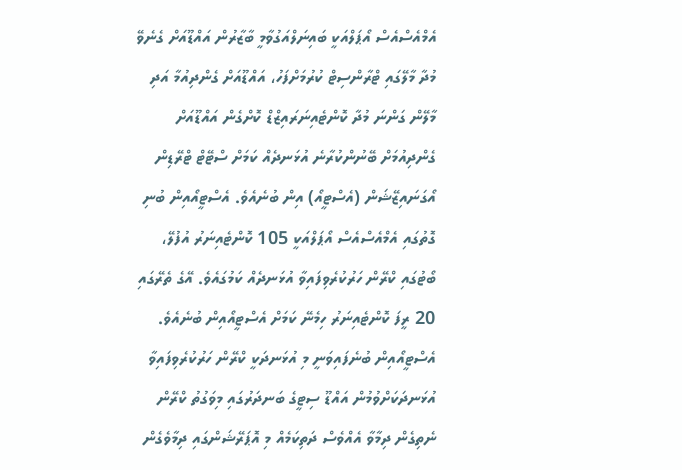އެމްއެސްއެސް އޯޕަލްއަކީ ބައިނަލްއަގުވާމީ ބާޒާރުން އައްޑޫއަށް ގެނެވޭ މުދާ މާލޭގައި ޓްރާންސިޓް ކުރުމަށްފަހު، އައްޑޫއަށް ގެންދިއުމާ އަދި މާލޭން ގަންނަ މުދާ ކޮންޓެއިނަރައިޒްޑް ކޮށްގެން އައްޑޫއަށް ގެންދިއުމަށް ބޭނުންކުރާނެ އުޅަނދެއް ކަމަށް ސްޓޭޓް ޓްރޭޑިން އޯގަނައިޒޭޝަން (އެސްޓީއޯ) އިން ބުނެއެވެ. އެސްޓީއޯއިން ބުނި ގޮތުގައި އެމްއެސްއެސް އޯޕަލްއަކީ 105 ކޮންޓެއިނަރު އުފުލޭ، ބޯޓުގައި ކްރޭން ހަރުކުރެވިފައިވާ އުޅަނދެއް ކަމުގައެވެ. އޭގެ ތެރޭގައި 20 ރީފަ ކޮންޓެއިނަރު ހިމެނޭ ކަމަށް އެސްޓީއޯއިން ބުނެއެވެ.
އެސްޓީއޯއިން ބުނެފައިވަނީ މި އުޅަނދަކީ ކްރޭން ހަރުކުރެވިފައިވާ އުޅަނދަކަށްވުމުން އައްޑޫ ސިޓީގެ ބަނދަރުގައި މިވަގުތު ކްރޭން ނެތިގެން ދިމާވާ އެއްވެސް ދަތިކަމެއް މި އޮޕަރޭޝަންގައި ދިމާވެގެން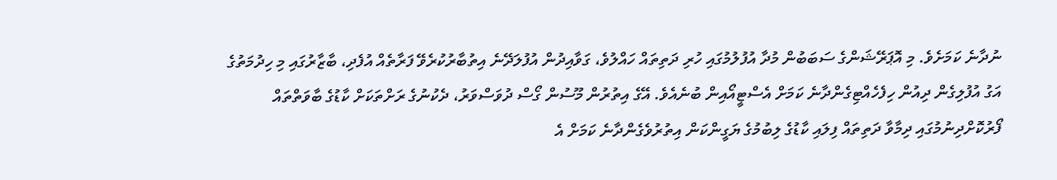ނުދާނެ ކަމަށެވެ. މި އޮޕަރޭޝަންގެ ސަބަބުން މުދާ އުފުލުމުގައި ހުރި ދަތިތައް ހައްލުވެ، ގަވާއިދުން އުފުލަދޭނެ އިތުބާރުކުރެވޭ ފަރާތެއް އުފެދި، ބާޒާރުގައި މި ހިދުމަތުގެ އަގު އުފުލިގެން ދިއުން ހިފެހެއްޓިގެންދާނެ ކަމަށް އެސްޓީއޯއިން ބުނެއެވެ. އޭގެ އިތުރުން މޫސުން ގޯސް ދުވަސްވަރު، ދެކުނުގެ ރަށްތަކަށް ކާޑުގެ ބާވަތްތައް ފޯރުކޮށްދިނުމުގައި ދިމާވާ ދަތިތައް ފިލައި ކާޑުގެ ލިބުމުގެ ޔަގީންކަން އިތުރުވެގެންދާނެ ކަމަށް އެ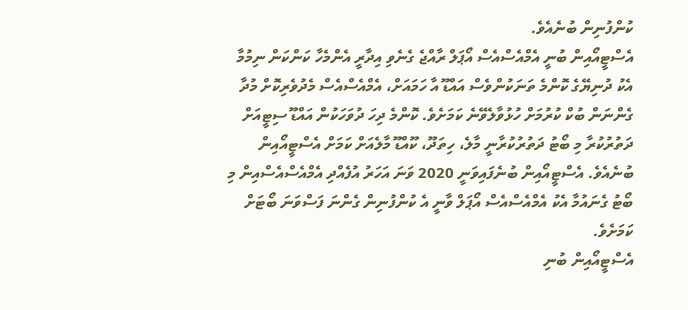ކުންފުނިން ބުނެއެވެ.
އެސްޓީއޯއިން ބުނީ އެމްއެސްއެސް އޯޕަލް ރާއްޖެ ގެނެވި އިދާރީ އެންމެހާ ކަންކަން ނިމުމާ އެކު ދުނިޔޭގެ ކޮންމެ ތަނަކުންވެސް އައްޑޫ އާ ހަމައަށް، އެމްއެސްއެސް މެދުވެރިކޮށް މުދާ ގެންނަން ބުކް ކުރުމަށް ހުޅުވާލެވޭނެ ކަމަށެވެ. ކޮންމެ ދިހަ ދުވަހަކުން އައްޑޫ ސިޓީއަށް ދަތުރުކުރާ މި ބޯޓު ދަތުރުކުރާނީ މާލެ، ހިތަދޫ، ކޫއްޑޫ މާލެއަށް ކަމަށް އެސްޓީއޯއިން ބުނެއެވެ. އެސްޓީއޯއިން ބުނެފައިވަނީ 2020 ވަނަ އަހަރު އުފެއްދި އެމްއެސްއެސްއިން މި ބޯޓު ގެނައުމާ އެކު އެމްއެސްއެސް އޯޕަލް ވާނީ އެ ކުންފުނިން ގެންނަ ފަސްވަނަ ބޯޓަށް ކަމަށެވެ.
އެސްޓީއޯއިން ބުނި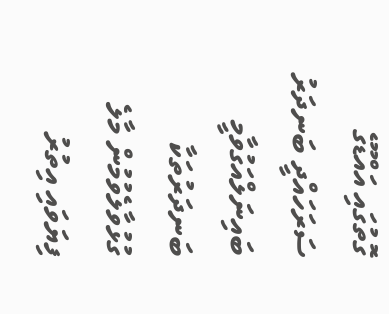ގޮތުގައި އައްޑޫގެ ސަރަހައްދީ ބަނދަރު ބައިނަލްއަގުވާމީ ބަނދަރުތަކާ ގުޅުވާލެވުމުން މާލެ ފިޔަވައި އިތުރު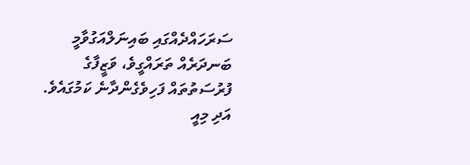ސަރަހައްދެއްގައި ބައިނަލްއަގުވާމީ ބަނދަރެއް ތަރައްގީވެ، ވަޒީފާގެ ފުރުސަތުތައް ފަހިވެގެންދާނެ ކަމުގައެވެ. އަދި މިއީ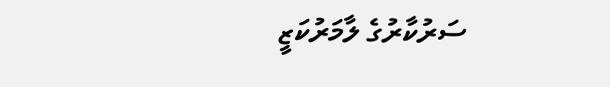ސަރުކާރުގެ ލާމަރުކަޒީ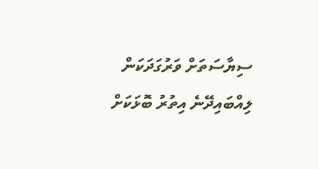ސިޔާސަތަށް ވަރުގަދަކަން ލިއްބައިދޭނެ އިތުރު ބޮޅަކަށް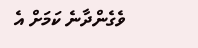ވެގެންދާނެ ކަމަށް އެ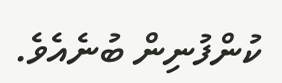ކުންފުނިން ބުނެއެވެ.